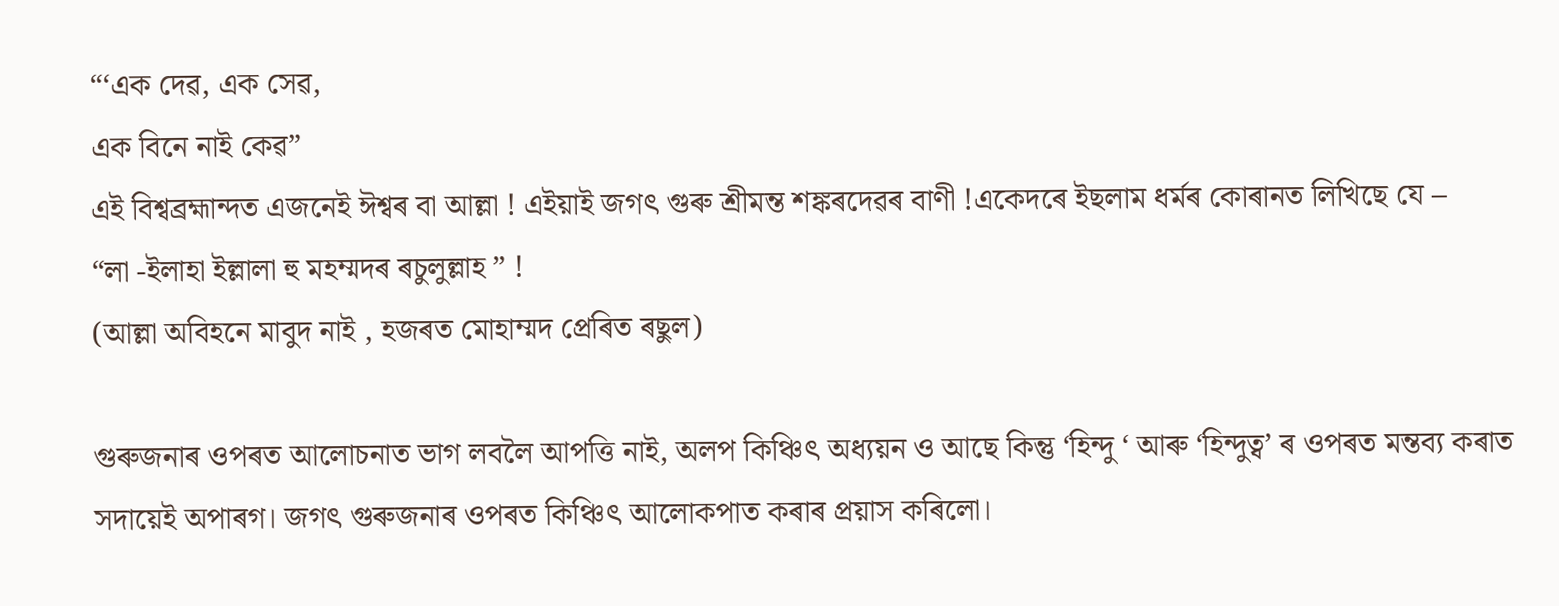“‘এক দেৱ, এক সেৱ,
এক বিনে নাই কেৱ”
এই বিশ্বব্রহ্মান্দত এজনেই ঈশ্বৰ বা আল্লা ! এইয়াই জগৎ গুৰু শ্রীমন্ত শঙ্কৰদেৱৰ বাণী !একেদৰে ইছলাম ধর্মৰ কোৰানত লিখিছে যে –
“লা -ইলাহা ইল্লালা হু মহম্মদৰ ৰচুলুল্লাহ ” !
(আল্লা অবিহনে মাবুদ নাই , হজৰত মোহাম্মদ প্রেৰিত ৰছুল)

গুৰুজনাৰ ওপৰত আলোচনাত ভাগ লবলৈ আপত্তি নাই, অলপ কিঞ্চিৎ অধ্যয়ন ও আছে কিন্তু ‘হিন্দু ‘ আৰু ‘হিন্দুত্ব’ ৰ ওপৰত মন্তব্য কৰাত সদায়েই অপাৰগ। জগৎ গুৰুজনাৰ ওপৰত কিঞ্চিৎ আলোকপাত কৰাৰ প্রয়াস কৰিলো।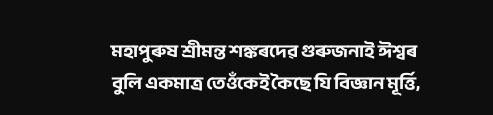মহাপুৰুষ শ্রীমন্ত শঙ্কৰদেৱ গুৰুজনাই ঈশ্বৰ বুলি একমাত্র তেওঁকেই কৈছে যি বিজ্ঞান মূর্ত্তি,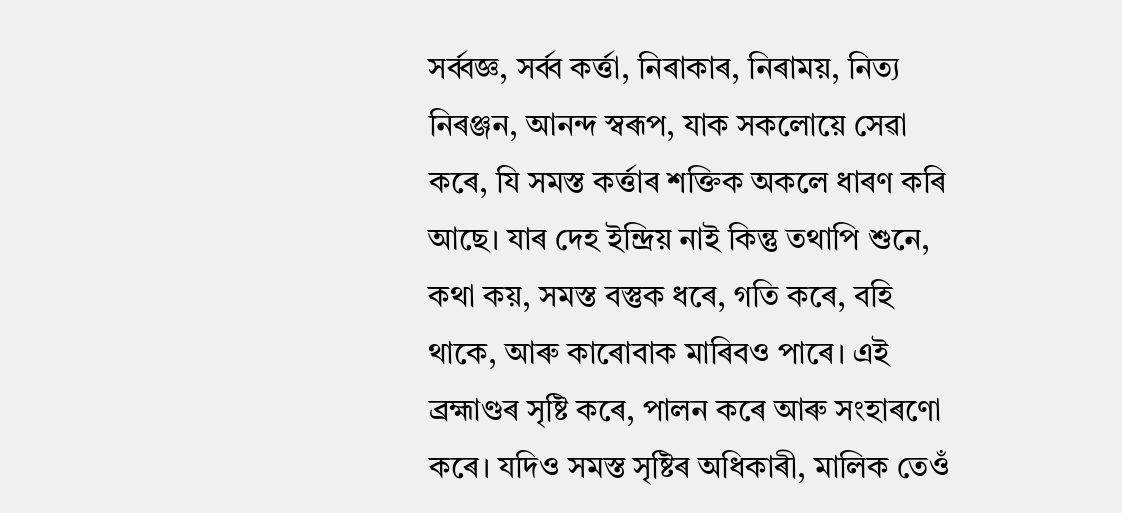সর্ব্বজ্ঞ, সর্ব্ব কর্ত্তা, নিৰাকাৰ, নিৰাময়, নিত্য নিৰঞ্জন, আনন্দ স্বৰূপ, যাক সকলোয়ে সেৱা কৰে, যি সমস্ত কর্ত্তাৰ শক্তিক অকলে ধাৰণ কৰি আছে। যাৰ দেহ ইন্দ্রিয় নাই কিন্তু তথাপি শুনে, কথা কয়, সমস্ত বস্তুক ধৰে, গতি কৰে, বহি থাকে, আৰু কাৰোবাক মাৰিবও পাৰে। এই ব্রহ্মাণ্ডৰ সৃষ্টি কৰে, পালন কৰে আৰু সংহাৰণো কৰে। যদিও সমস্ত সৃষ্টিৰ অধিকাৰী, মালিক তেওঁ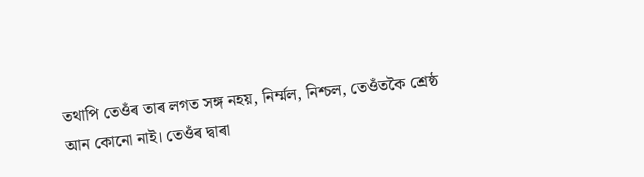তথাপি তেওঁৰ তাৰ লগত সঙ্গ নহয়, নির্ম্মল, নিশ্চল, তেওঁতকৈ শ্রেষ্ঠ আন কোনো নাই। তেওঁৰ দ্বাৰা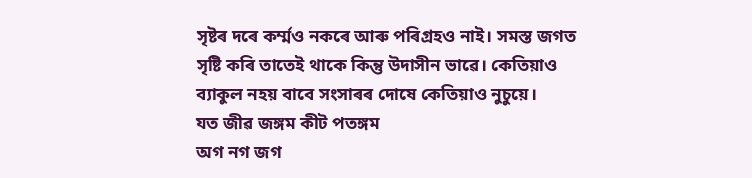সৃষ্টৰ দৰে কর্ম্মও নকৰে আৰু পৰিগ্রহও নাই। সমস্ত জগত সৃষ্টি কৰি তাতেই থাকে কিন্তু উদাসীন ভাৱে। কেতিয়াও ব্যাকুল নহয় বাবে সংসাৰৰ দোষে কেতিয়াও নুচুয়ে।
যত জীৱ জঙ্গম কীট পতঙ্গম
অগ নগ জগ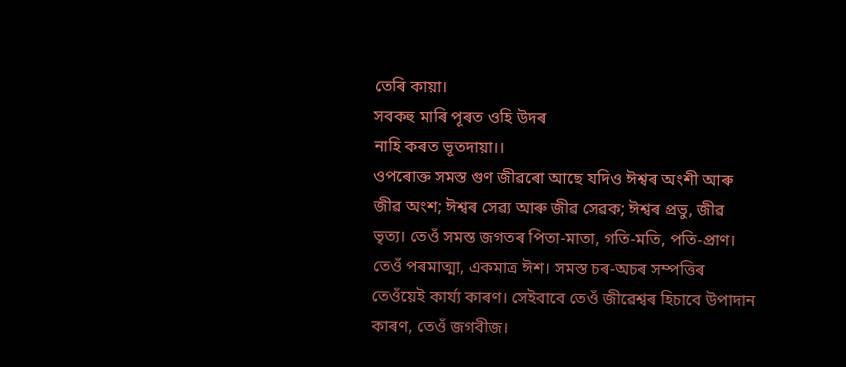তেৰি কায়া।
সবকহু মাৰি পূৰত ওহি উদৰ
নাহি কৰত ভূতদায়া।।
ওপৰোক্ত সমস্ত গুণ জীৱৰো আছে যদিও ঈশ্বৰ অংশী আৰু জীৱ অংশ; ঈশ্বৰ সেৱ্য আৰু জীৱ সেৱক; ঈশ্বৰ প্রভু, জীৱ ভৃত্য। তেওঁ সমস্ত জগতৰ পিতা-মাতা, গতি-মতি, পতি-প্রাণ। তেওঁ পৰমাত্মা, একমাত্র ঈশ। সমস্ত চৰ-অচৰ সম্পত্তিৰ তেওঁয়েই কার্য্য কাৰণ। সেইবাবে তেওঁ জীৱেশ্বৰ হিচাবে উপাদান কাৰণ, তেওঁ জগবীজ।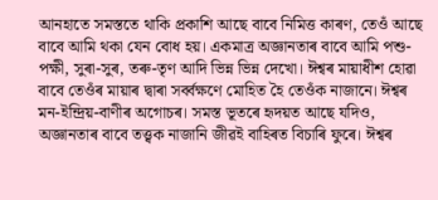আনহাতে সমস্ততে থাকি প্রকাশি আছে বাবে নিমিত্ত কাৰণ, তেওঁ আছে বাবে আমি থকা যেন বোধ হয়। একমাত্র অজ্ঞানতাৰ বাবে আমি পশু-পক্ষী, সুৰা-সুৰ, তৰু-তৃণ আদি ভিন্ন ভিন্ন দেখো। ঈশ্বৰ মায়াধীশ হোৱা বাবে তেওঁৰ মায়াৰ দ্বাৰা সর্ব্বক্ষণে মোহিত হৈ তেওঁক নাজানে। ঈশ্বৰ মন-ইন্দ্রিয়-বাণীৰ অগোচৰ। সমস্ত ভূতৰে হৃদয়ত আছে যদিও, অজ্ঞানতাৰ বাবে তত্ত্বক নাজানি জীৱই বাহিৰত বিচাৰি ফুৰে। ঈশ্বৰ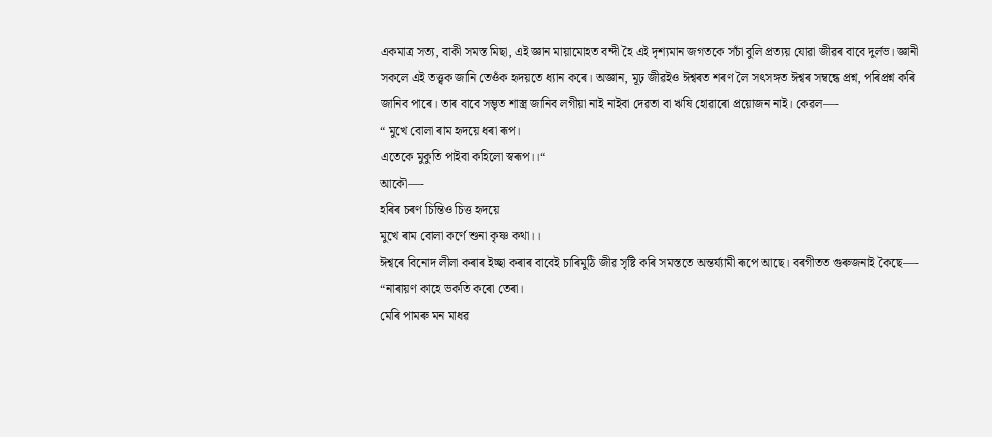একমাত্র সত্য, বাকী সমস্ত মিছা, এই জ্ঞান মায়ামোহত বন্দী হৈ এই দৃশ্যমান জগতকে সচাঁ বুলি প্রত্যয় যোৱা জীৱৰ বাবে দুর্লভ। জ্ঞানী সকলে এই তত্ত্বক জানি তেওঁক হৃদয়তে ধ্যান কৰে। অজ্ঞান, মূঢ় জীৱইও ঈশ্বৰত শৰণ লৈ সৎসঙ্গত ঈশ্বৰ সম্বন্ধে প্রশ্ন, পৰিপ্রশ্ন কৰি জানিব পাৰে। তাৰ বাবে সম্ভৃত শাস্ত্র জানিব লগীয়া নাই নাইবা দেৱতা বা ঋষি হোৱাৰো প্রয়োজন নাই। কেৱল—-
“ মুখে বোলা ৰাম হৃদয়ে ধৰা ৰূপ।
এতেকে মুকুতি পাইবা কহিলো স্বৰূপ।।“
আকৌ—-
হৰিৰ চৰণ চিন্তিও চিত্ত হৃদয়ে
মুখে ৰাম বোলা কর্ণে শুনা কৃষ্ণ কথা।।
ঈশ্বৰে বিনোদ লীলা কৰাৰ ইচ্ছা কৰাৰ বাবেই চাৰিমুঠি জীৱ সৃষ্টি কৰি সমস্ততে অন্তর্য্যামী ৰূপে আছে। বৰগীতত গুৰুজনাই কৈছে—-
“নাৰায়ণ কাহে ভকতি কৰো তেৰা।
মেৰি পামৰু মন মাধৱ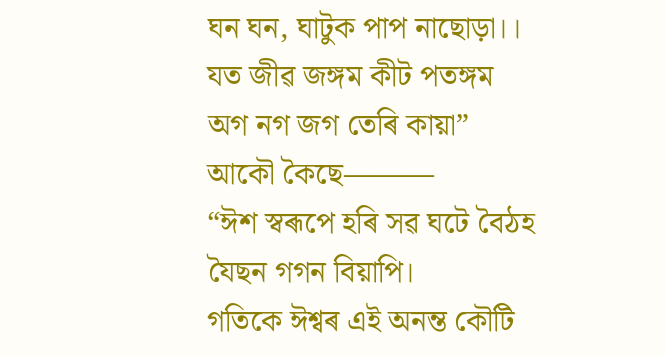ঘন ঘন, ঘাটুক পাপ নাছোড়া।।
যত জীৱ জঙ্গম কীট পতঙ্গম
অগ নগ জগ তেৰি কায়া”
আকৌ কৈছে———
“ঈশ স্বৰূপে হৰি সৱ ঘটে বৈঠহ
যৈছন গগন বিয়াপি।
গতিকে ঈশ্বৰ এই অনন্ত কৌটি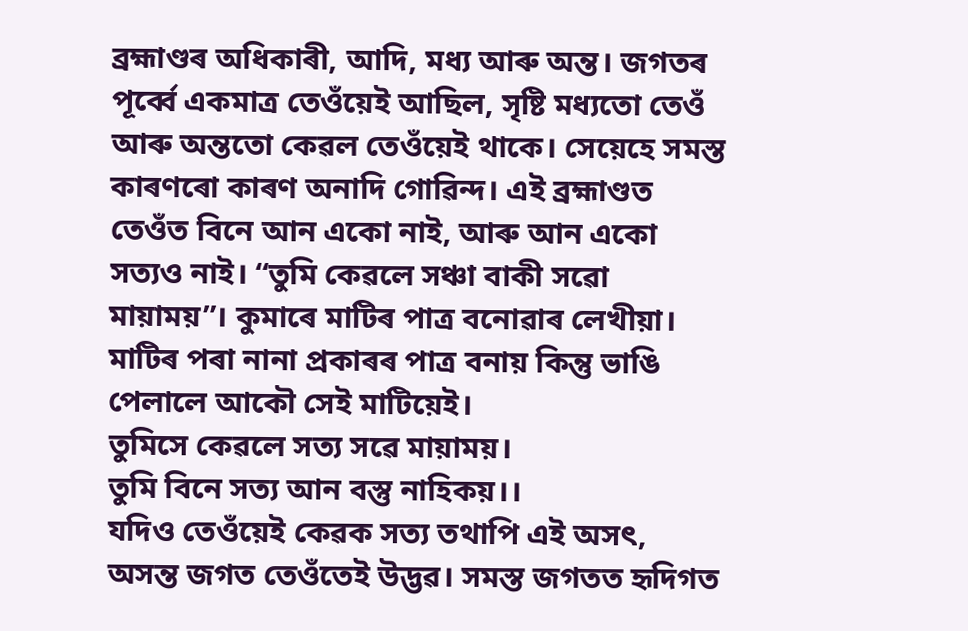ব্রহ্মাণ্ডৰ অধিকাৰী, আদি, মধ্য আৰু অন্ত। জগতৰ পূর্ব্বে একমাত্র তেওঁয়েই আছিল, সৃষ্টি মধ্যতো তেওঁ আৰু অন্ততো কেৱল তেওঁয়েই থাকে। সেয়েহে সমস্ত কাৰণৰো কাৰণ অনাদি গোৱিন্দ। এই ব্রহ্মাণ্ডত তেওঁত বিনে আন একো নাই, আৰু আন একো সত্যও নাই। “তুমি কেৱলে সঞ্চা বাকী সৱো মায়াময়”। কুমাৰে মাটিৰ পাত্র বনোৱাৰ লেখীয়া। মাটিৰ পৰা নানা প্রকাৰৰ পাত্র বনায় কিন্তু ভাঙি পেলালে আকৌ সেই মাটিয়েই।
তুমিসে কেৱলে সত্য সৱে মায়াময়।
তুমি বিনে সত্য আন বস্তু নাহিকয়।।
যদিও তেওঁয়েই কেৱক সত্য তথাপি এই অসৎ, অসন্ত জগত তেওঁতেই উদ্ভৱ। সমস্ত জগতত হৃদিগত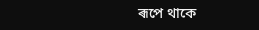ৰূপে থাকে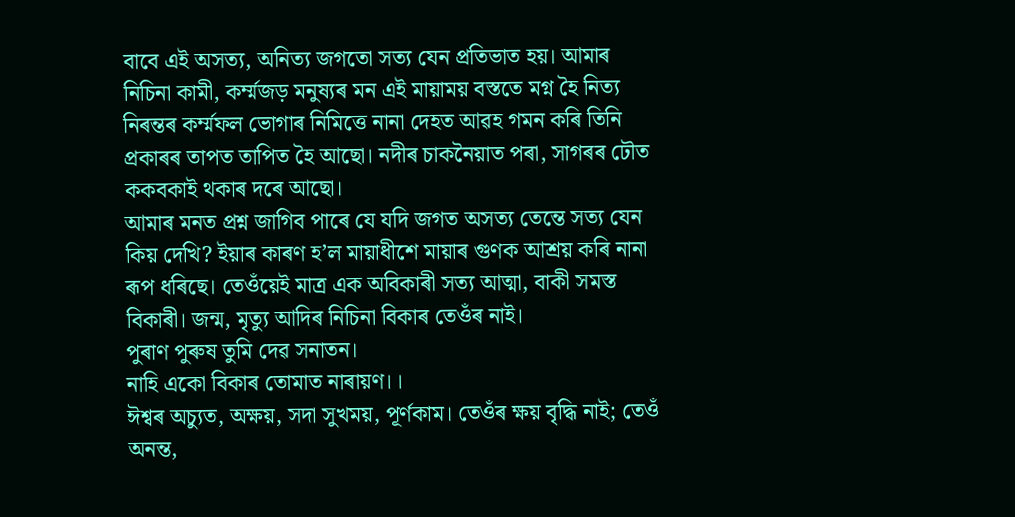বাবে এই অসত্য, অনিত্য জগতো সত্য যেন প্রতিভাত হয়। আমাৰ নিচিনা কামী, কর্ম্মজড় মনুষ্যৰ মন এই মায়াময় বস্ততে মগ্ন হৈ নিত্য নিৰন্তৰ কর্ম্মফল ভোগাৰ নিমিত্তে নানা দেহত আৱহ গমন কৰি তিনি প্রকাৰৰ তাপত তাপিত হৈ আছো। নদীৰ চাকনৈয়াত পৰা, সাগৰৰ ঢৌত ককবকাই থকাৰ দৰে আছো।
আমাৰ মনত প্রশ্ন জাগিব পাৰে যে যদি জগত অসত্য তেন্তে সত্য যেন কিয় দেখি? ইয়াৰ কাৰণ হ’ল মায়াধীশে মায়াৰ গুণক আশ্রয় কৰি নানা ৰূপ ধৰিছে। তেওঁয়েই মাত্র এক অবিকাৰী সত্য আত্মা, বাকী সমস্ত বিকাৰী। জন্ম, মৃত্যু আদিৰ নিচিনা বিকাৰ তেওঁৰ নাই।
পুৰাণ পুৰুষ তুমি দেৱ সনাতন।
নাহি একো বিকাৰ তোমাত নাৰায়ণ।।
ঈশ্বৰ অচ্যুত, অক্ষয়, সদা সুখময়, পূর্ণকাম। তেওঁৰ ক্ষয় বৃদ্ধি নাই; তেওঁ অনন্ত,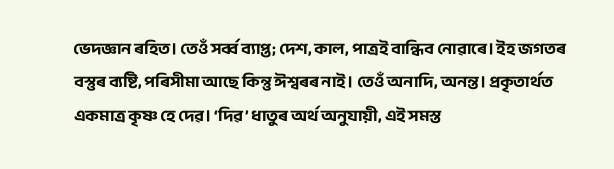ভেদজ্ঞান ৰহিত। তেওঁ সর্ব্ব ব্যাপ্ত; দেশ, কাল, পাত্রই বান্ধিব নোৱাৰে। ইহ জগতৰ বস্তুৰ ব্যষ্টি, পৰিসীমা আছে কিন্তু ঈশ্বৰৰ নাই। তেওঁ অনাদি, অনন্ত। প্রকৃতার্থত একমাত্র কৃষ্ণ হে দেৱ। ‘দিৱ’ ধাতুৰ অর্থ অনুযায়ী, এই সমস্ত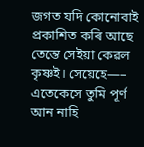জগত যদি কোনোবাই প্রকাশিত কৰি আছে তেন্তে সেইয়া কেৱল কৃষ্ণই। সেয়েহে—–
এতেকেসে তুমি পূর্ণ আন নাহি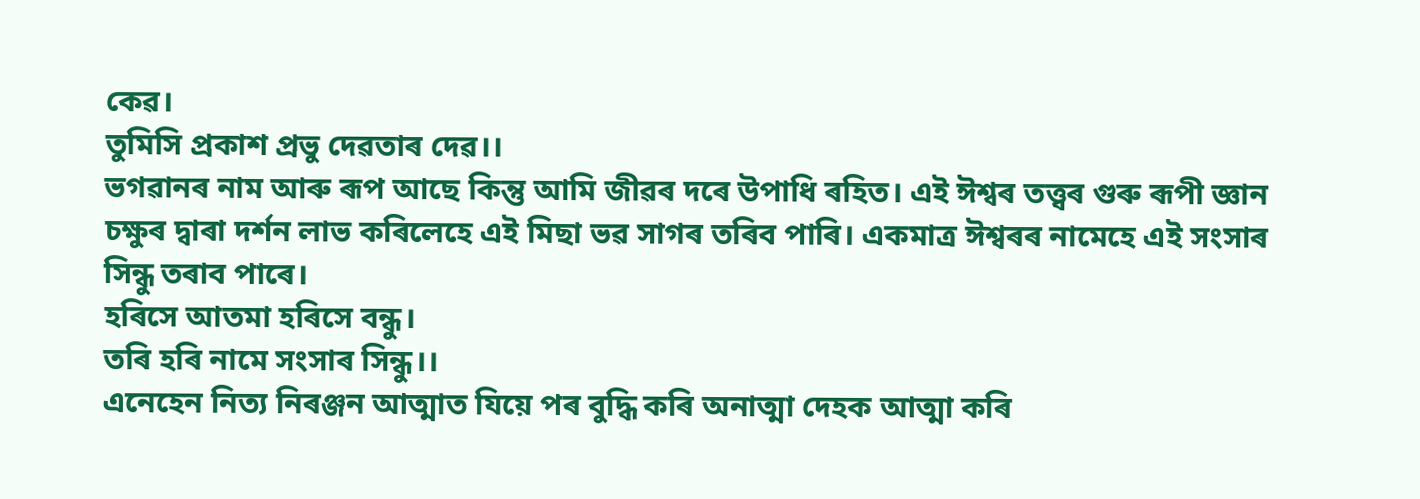কেৱ।
তুমিসি প্রকাশ প্রভু দেৱতাৰ দেৱ।।
ভগৱানৰ নাম আৰু ৰূপ আছে কিন্তু আমি জীৱৰ দৰে উপাধি ৰহিত। এই ঈশ্বৰ তত্ত্বৰ গুৰু ৰূপী জ্ঞান চক্ষুৰ দ্বাৰা দর্শন লাভ কৰিলেহে এই মিছা ভৱ সাগৰ তৰিব পাৰি। একমাত্র ঈশ্বৰৰ নামেহে এই সংসাৰ সিন্ধু তৰাব পাৰে।
হৰিসে আতমা হৰিসে বন্ধু।
তৰি হৰি নামে সংসাৰ সিন্ধু।।
এনেহেন নিত্য নিৰঞ্জন আত্মাত যিয়ে পৰ বুদ্ধি কৰি অনাত্মা দেহক আত্মা কৰি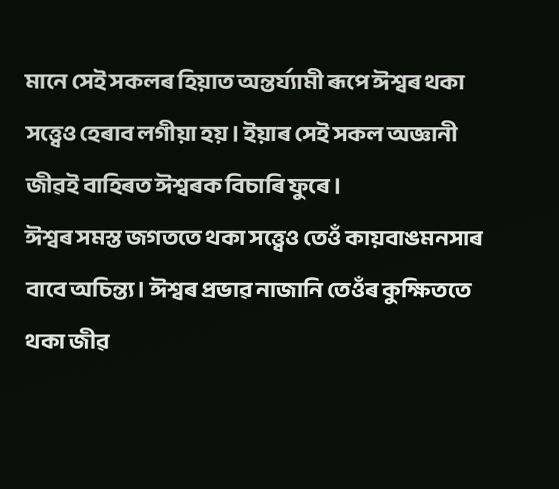মানে সেই সকলৰ হিয়াত অন্তর্য্যামী ৰূপে ঈশ্বৰ থকা সত্ত্বেও হেৰাব লগীয়া হয়। ইয়াৰ সেই সকল অজ্ঞানী জীৱই বাহিৰত ঈশ্বৰক বিচাৰি ফুৰে।
ঈশ্বৰ সমস্ত জগততে থকা সত্ত্বেও তেওঁ কায়বাঙমনসাৰ বাবে অচিন্ত্য। ঈশ্বৰ প্রভাৱ নাজানি তেওঁৰ কুক্ষিততে থকা জীৱ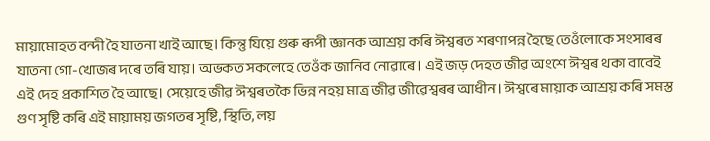মায়ামোহত বন্দী হৈ যাতনা খাই আছে। কিন্তু যিয়ে গুৰু ৰূপী জ্ঞানক আশ্রয় কৰি ঈশ্বৰত শৰণাপন্ন হৈছে তেওঁলোকে সংসাৰৰ যাতনা গো-খোজৰ দৰে তৰি যায়। অভকত সকলেহে তেওঁক জানিব নোৱাৰে। এই জড় দেহত জীৱ অংশে ঈশ্বৰ থকা বাবেই এই দেহ প্রকাশিত হৈ আছে। সেয়েহে জীৱ ঈশ্বৰতকৈ ভিন্ন নহয় মাত্র জীৱ জীৱেশ্বৰৰ আধীন। ঈশ্বৰে মায়াক আশ্রয় কৰি সমস্ত গুণ সৃষ্টি কৰি এই মায়াময় জগতৰ সৃষ্টি, স্থিতি, লয়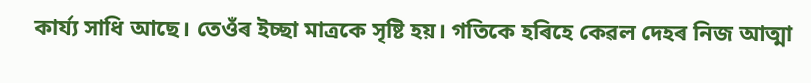কার্য্য সাধি আছে। তেওঁৰ ইচ্ছা মাত্রকে সৃষ্টি হয়। গতিকে হৰিহে কেৱল দেহৰ নিজ আত্মা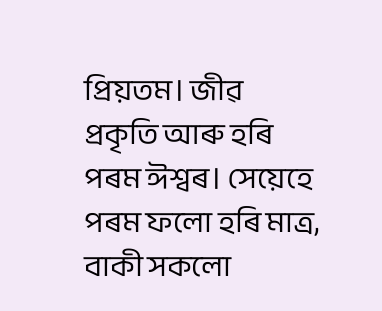প্রিয়তম। জীৱ প্রকৃতি আৰু হৰি পৰম ঈশ্বৰ। সেয়েহে পৰম ফলো হৰি মাত্র, বাকী সকলো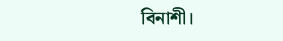বিনাশী।